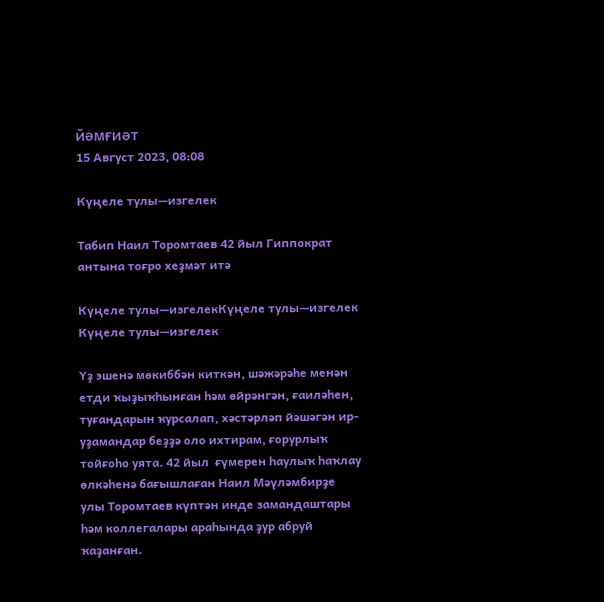ЙӘМҒИӘТ
15 Август 2023, 08:08

Күңеле тулы—изгелек

Табип Наил Торомтаев 42 йыл Гиппократ антына тоғро хеҙмәт итә

Күңеле тулы—изгелекКүңеле тулы—изгелек
Күңеле тулы—изгелек

Үҙ эшенә мөкиббән киткән, шәжәрәһе менән етди ҡыҙыҡһынған һәм өйрәнгән, ғаиләһен, туғандарын ҡурсалап, хәстәрләп йәшәгән ир-уҙамандар беҙҙә оло ихтирам, ғорурлыҡ тойғоһо уята. 42 йыл  ғүмерен һаулыҡ һаҡлау өлкәһенә бағышлаған Наил Мәүләмбирҙе улы Торомтаев күптән инде замандаштары һәм коллегалары араһында ҙур абруй ҡаҙанған.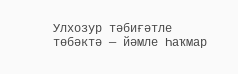Улхозур тәбиғәтле төбәктә — йәмле Һаҡмар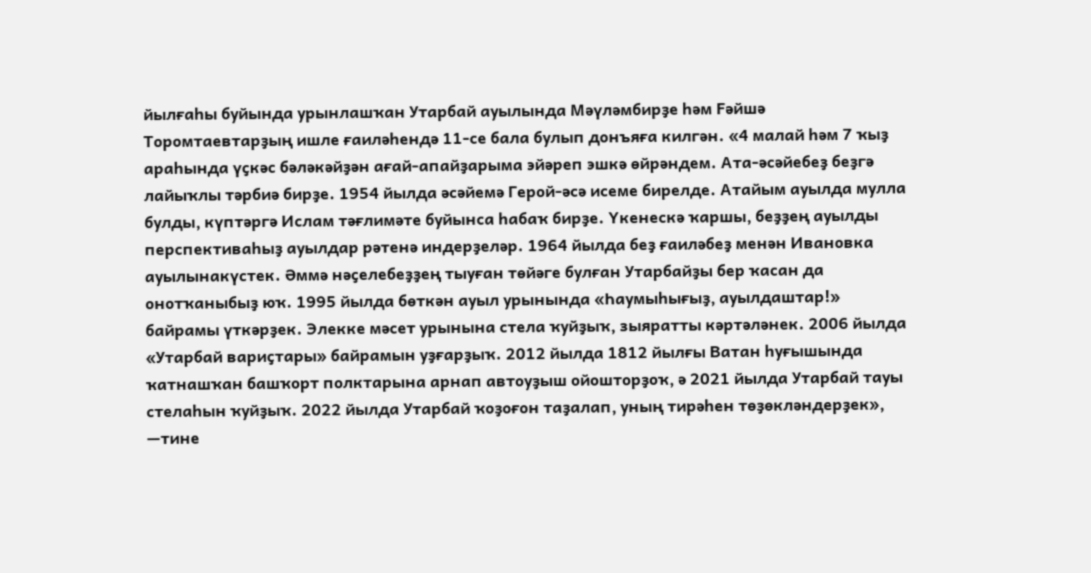йылғаһы буйында урынлашҡан Утарбай ауылында Мәүләмбирҙе һәм Fәйшә Торомтаевтарҙың ишле ғаиләһендә 11-се бала булып донъяға килгән. «4 малай һәм 7 ҡыҙ араһында үҫкәс бәләкәйҙән ағай-апайҙарыма эйәреп эшкә өйрәндем. Ата-әсәйебеҙ беҙгә лайыҡлы тәрбиә бирҙе. 1954 йылда әсәйемә Герой-әсә исеме бирелде. Атайым ауылда мулла булды, күптәргә Ислам тәғлимәте буйынса һабаҡ бирҙе. Үкенескә ҡаршы, беҙҙең ауылды перспективаһыҙ ауылдар рәтенә индерҙеләр. 1964 йылда беҙ ғаиләбеҙ менән Ивановка ауылынакүстек. Әммә нәҫелебеҙҙең тыуған төйәге булған Утарбайҙы бер ҡасан да онотҡаныбыҙ юҡ. 1995 йылда бөткән ауыл урынында «Һаумыһығыҙ, ауылдаштар!» байрамы үткәрҙек. Элекке мәсет урынына стела ҡуйҙыҡ, зыяратты кәртәләнек. 2006 йылда «Утарбай вариҫтары» байрамын уҙғарҙыҡ. 2012 йылда 1812 йылғы Ватан һуғышында ҡатнашҡан башҡорт полктарына арнап автоуҙыш ойошторҙоҡ, ә 2021 йылда Утарбай тауы стелаһын ҡуйҙыҡ. 2022 йылда Утарбай ҡоҙоғон таҙалап, уның тирәһен төҙөкләндерҙек», —тине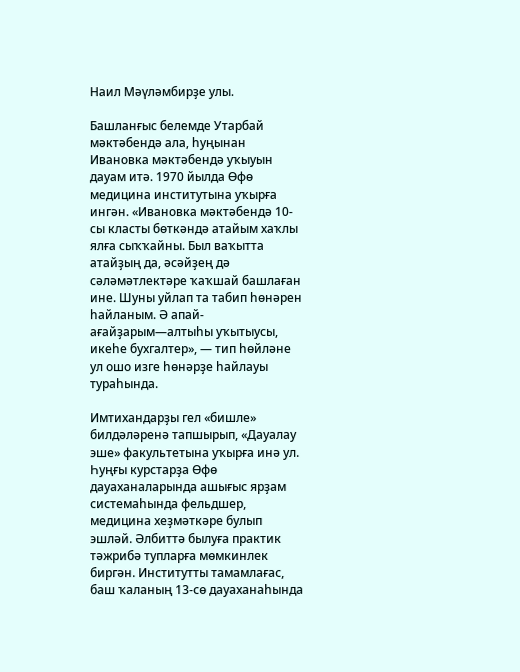Наил Мәүләмбирҙе улы.

Башланғыс белемде Утарбай мәктәбендә ала, һуңынан Ивановка мәктәбендә уҡыуын дауам итә. 1970 йылда Өфө медицина институтына уҡырға ингән. «Ивановка мәктәбендә 10-сы класты бөткәндә атайым хаҡлы ялға сыҡҡайны. Был ваҡытта атайҙың да, әсәйҙең дә сәләмәтлектәре ҡаҡшай башлаған ине. Шуны уйлап та табип һөнәрен һайланым. Ә апай-ағайҙарым—алтыһы уҡытыусы,  икеһе бухгалтер», — тип һөйләне ул ошо изге һөнәрҙе һайлауы тураһында.

Имтихандарҙы гел «бишле» билдәләренә тапшырып, «Дауалау эше» факультетына уҡырға инә ул. Һуңғы курстарҙа Өфө дауаханаларында ашығыс ярҙам системаһында фельдшер, медицина хеҙмәткәре булып эшләй. Әлбиттә былуға практик тәжрибә тупларға мөмкинлек биргән. Институтты тамамлағас, баш ҡаланың 13-сө дауаханаһында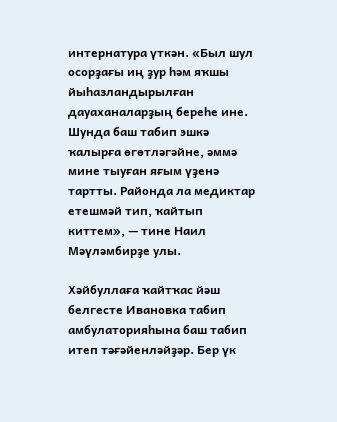интернатура үткән. «Был шул осорҙағы иң ҙур һәм яҡшы йыһазландырылған дауаханаларҙың береһе ине. Шунда баш табип эшкә ҡалырға өгөтләгәйне, әммә мине тыуған яғым үҙенә тартты. Районда ла медиктар етешмәй тип, ҡайтып киттем», — тине Наил Мәүләмбирҙе улы.

Хәйбуллаға ҡайтҡас йәш белгесте Ивановка табип амбулаторияһына баш табип итеп тәғәйенләйҙәр. Бер үк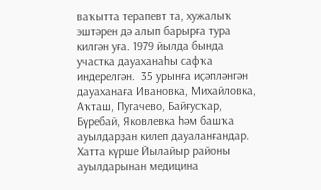ваҡытта терапевт та, хужалыҡ эштәрен дә алып барырға тура килгән уға. 1979 йылда бында участка дауаханаһы сафҡа индерелгән.  35 урынға иҫәпләнгән дауаханаға Ивановка, Михайловка, Аҡташ, Пугачево, Байғусҡар, Бүребай, Яковлевка һәм башҡа ауылдарҙан килеп дауаланғандар. Хатта күрше Йылайыр районы ауылдарынан медицина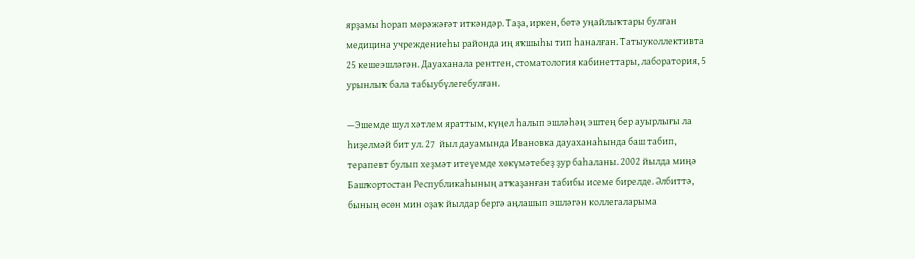ярҙамы һорап мөрәжәғәт иткәндәр. Таҙа, иркен, бөтә уңайлыҡтары булған медицина учреждениеһы районда иң яҡшыһы тип һаналған. Татыуколлективта 25 кешеэшләгән. Дауаханала рентген, стоматология кабинеттары, лаборатория, 5 урынлыҡ бала табыубүлегебулған.

—Эшемде шул хәтлем яраттым, күңел һалып эшләһәң эштең бер ауырлығы ла һиҙелмәй бит ул. 27  йыл дауамында Ивановка дауаханаһында баш табип, терапевт булып хеҙмәт итеүемде хөкүмәтебеҙ ҙур баһаланы. 2002 йылда миңә Башҡортостан Республикаһының атҡаҙанған табибы исеме бирелде. Әлбиттә, бының өсөн мин оҙаҡ йылдар бергә аңлашып эшләгән коллегаларыма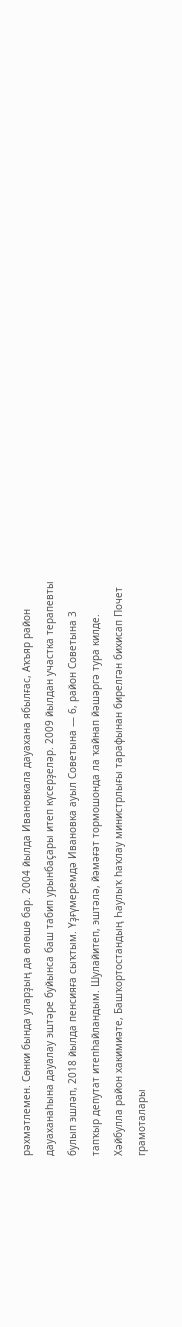рәхмәтлемен. Сөнки бында уларҙың да өлөшө бар. 2004 йылда Ивановкала дауахана ябылғас, Аҡъяр район дауаханаһына дауалау эштәре буйынса баш табип урынбаҫары итеп күсерҙеләр. 2009 йылдан участка терапевты булып эшләп, 2018 йылда пенсияға сыҡтым. Үҙғүмеремдә Ивановка ауыл Советына — 6, район Советына 3 тапҡыр депутат итепһайландым. Шулайитеп, эштәлә, йәмәғәт тормошонда ла ҡайнап йәшәргә тура килде. Хәйбулла район хакимиәте, Башҡортостандың Һаулыҡ һаҡлау министрлығы тарафынан бирелгән бихисап Почет грамоталары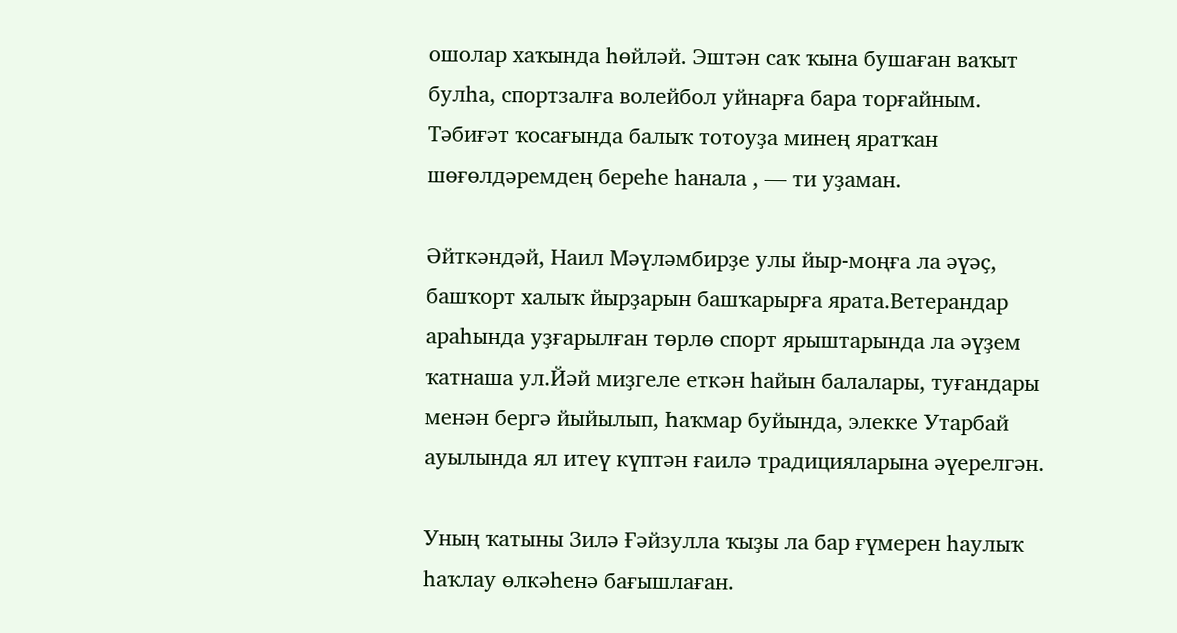ошолар хаҡында һөйләй. Эштән саҡ ҡына бушаған ваҡыт булһа, спортзалға волейбол уйнарға бара торғайным. Тәбиғәт ҡосағында балыҡ тотоуҙа минең яратҡан шөғөлдәремдең береһе һанала , — ти уҙаман.

Әйткәндәй, Наил Мәүләмбирҙе улы йыр-моңға ла әүәҫ, башҡорт халыҡ йырҙарын башҡарырға ярата.Ветерандар араһында уҙғарылған төрлө спорт ярыштарында ла әүҙем ҡатнаша ул.Йәй миҙгеле еткән һайын балалары, туғандары менән бергә йыйылып, Һаҡмар буйында, элекке Утарбай ауылында ял итеү күптән ғаилә традицияларына әүерелгән.

Уның ҡатыны Зилә Ғәйзулла ҡыҙы ла бар ғүмерен һаулыҡ һаҡлау өлкәһенә бағышлаған.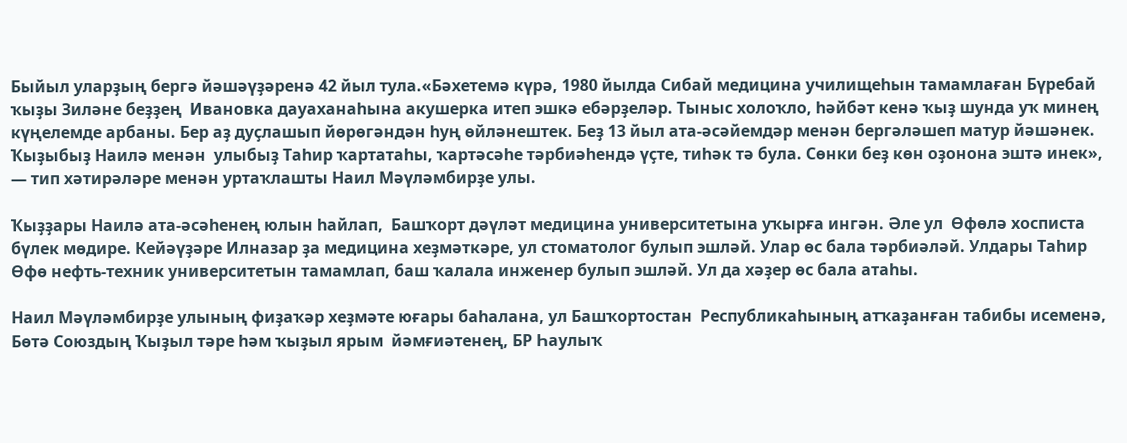Быйыл уларҙың бергә йәшәүҙәренә 42 йыл тула.«Бәхетемә күрә, 1980 йылда Сибай медицина училищеһын тамамлаған Бүребай ҡыҙы Зиләне беҙҙең  Ивановка дауаханаһына акушерка итеп эшкә ебәрҙеләр. Тыныс холоҡло, һәйбәт кенә ҡыҙ шунда уҡ минең күңелемде арбаны. Бер аҙ дуҫлашып йөрөгәндән һуң өйләнештек. Беҙ 13 йыл ата-әсәйемдәр менән бергәләшеп матур йәшәнек. Ҡыҙыбыҙ Наилә менән  улыбыҙ Таһир ҡартатаһы, ҡартәсәһе тәрбиәһендә үҫте, тиһәк тә була. Сөнки беҙ көн оҙонона эштә инек», — тип хәтирәләре менән уртаҡлашты Наил Мәүләмбирҙе улы.

Ҡыҙҙары Наилә ата-әсәһенең юлын һайлап,  Башҡорт дәүләт медицина университетына уҡырға ингән. Әле ул  Өфөлә хосписта бүлек мөдире. Кейәүҙәре Илназар ҙа медицина хеҙмәткәре, ул стоматолог булып эшләй. Улар өс бала тәрбиәләй. Улдары Таһир Өфө нефть-техник университетын тамамлап, баш ҡалала инженер булып эшләй. Ул да хәҙер өс бала атаһы.

Наил Мәүләмбирҙе улының фиҙаҡәр хеҙмәте юғары баһалана, ул Башҡортостан  Республикаһының атҡаҙанған табибы исеменә, Бөтә Союздың Ҡыҙыл тәре һәм ҡыҙыл ярым  йәмғиәтенең, БР Һаулыҡ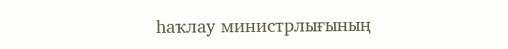һаҡлау министрлығының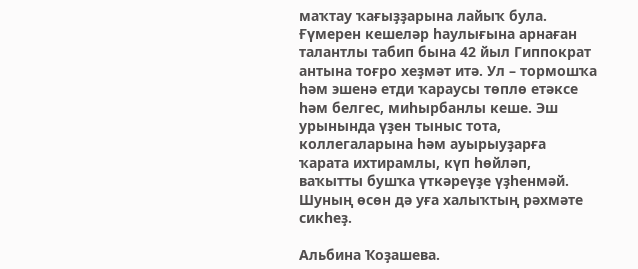маҡтау ҡағыҙҙарына лайыҡ була.  Ғүмерен кешеләр һаулығына арнаған талантлы табип бына 42 йыл Гиппократ антына тоғро хеҙмәт итә. Ул – тормошҡа һәм эшенә етди ҡараусы төплө етәксе һәм белгес, миһырбанлы кеше. Эш урынында үҙен тыныс тота, коллегаларына һәм ауырыуҙарға ҡарата ихтирамлы, күп һөйләп, ваҡытты бушҡа үткәреүҙе үҙһенмәй. Шуның өсөн дә уға халыҡтың рәхмәте сикһеҙ.

Альбина Ҡоҙашева.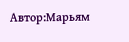Автор:Марьям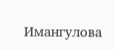Имангулова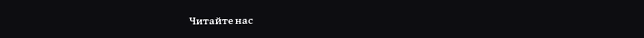Читайте нас